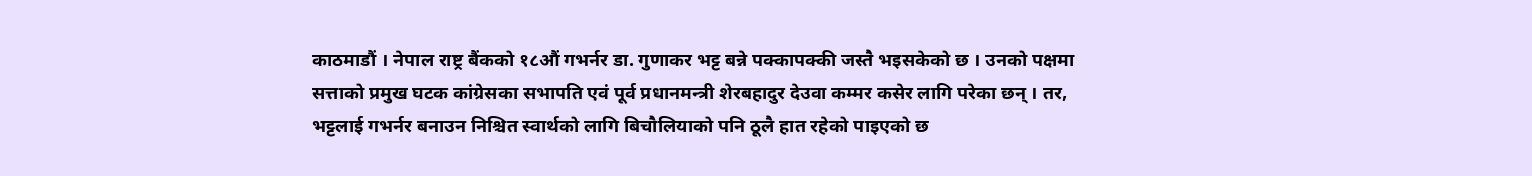काठमाडौं । नेपाल राष्ट्र बैंकको १८औं गभर्नर डा. गुणाकर भट्ट बन्ने पक्कापक्की जस्तै भइसकेको छ । उनको पक्षमा सत्ताको प्रमुख घटक कांग्रेसका सभापति एवं पूर्व प्रधानमन्त्री शेरबहादुर देउवा कम्मर कसेर लागि परेका छन् । तर, भट्टलाई गभर्नर बनाउन निश्चित स्वार्थको लागि बिचौलियाको पनि ठूलै हात रहेको पाइएको छ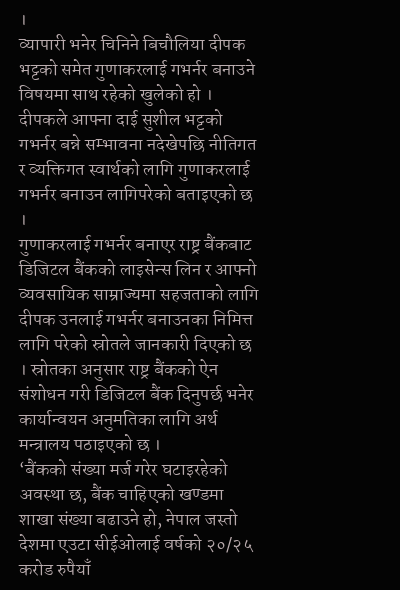।
व्यापारी भनेर चिनिने बिचौलिया दीपक भट्टको समेत गुणाकरलाई गभर्नर बनाउने विषयमा साथ रहेको खुलेको हो । दीपकले आफ्ना दाई सुशील भट्टको गभर्नर बन्ने सम्भावना नदेखेपछि नीतिगत र व्यक्तिगत स्वार्थको लागि गुणाकरलाई गभर्नर बनाउन लागिपरेको बताइएको छ ।
गुणाकरलाई गभर्नर बनाएर राष्ट्र बैंकबाट डिजिटल बैंकको लाइसेन्स लिन र आफ्नो व्यवसायिक साम्राज्यमा सहजताको लागि दीपक उनलाई गभर्नर बनाउनका निमित्त लागि परेको स्रोतले जानकारी दिएको छ । स्रोतका अनुसार राष्ट्र बैंकको ऐन संशोधन गरी डिजिटल बैंक दिनुपर्छ भनेर कार्यान्वयन अनुमतिका लागि अर्थ मन्त्रालय पठाइएको छ ।
‘बैंकको संख्या मर्ज गरेर घटाइरहेको अवस्था छ, बैंक चाहिएको खण्डमा शाखा संख्या बढाउने हो, नेपाल जस्तो देशमा एउटा सीईओलाई वर्षको २०/२५ करोड रुपैयाँ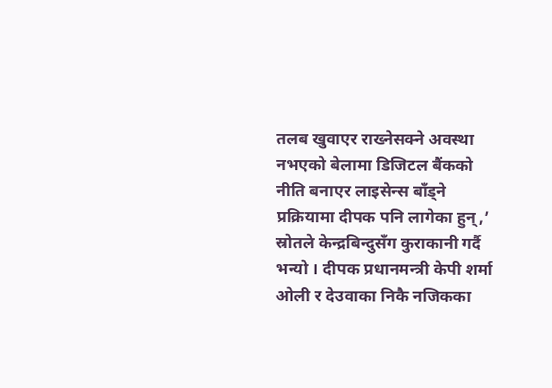तलब खुवाएर राख्नेसक्ने अवस्था नभएको बेलामा डिजिटल बैंकको नीति बनाएर लाइसेन्स बाँड्ने प्रक्रियामा दीपक पनि लागेका हुन्,’ स्रोतले केन्द्रबिन्दुसँग कुराकानी गर्दै भन्यो । दीपक प्रधानमन्त्री केपी शर्मा ओली र देउवाका निकै नजिकका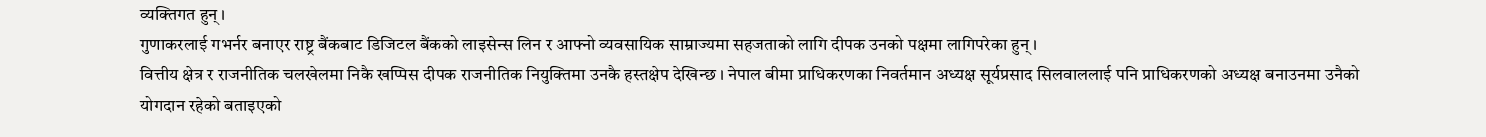व्यक्तिगत हुन् ।
गुणाकरलाई गभर्नर बनाएर राष्ट्र बैंकबाट डिजिटल बैंकको लाइसेन्स लिन र आफ्नो व्यवसायिक साम्राज्यमा सहजताको लागि दीपक उनको पक्षमा लागिपरेका हुन् ।
वित्तीय क्षेत्र र राजनीतिक चलखेलमा निकै खप्पिस दीपक राजनीतिक नियुक्तिमा उनकै हस्तक्षेप देखिन्छ । नेपाल बीमा प्राधिकरणका निवर्तमान अध्यक्ष सूर्यप्रसाद सिलवाललाई पनि प्राधिकरणको अध्यक्ष बनाउनमा उनैको योगदान रहेको बताइएको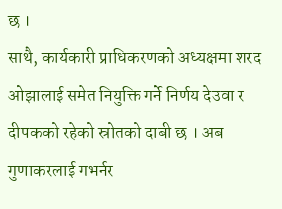छ ।
साथै, कार्यकारी प्राधिकरणको अध्यक्षमा शरद ओझालाई समेत नियुक्ति गर्ने निर्णय देउवा र दीपकको रहेको स्रोतको दाबी छ । अब गुणाकरलाई गभर्नर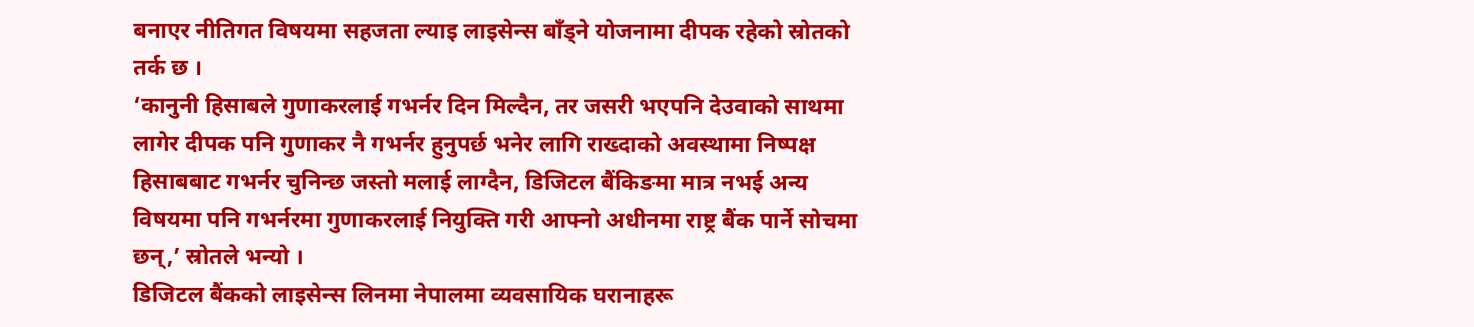बनाएर नीतिगत विषयमा सहजता ल्याइ लाइसेन्स बाँड्ने योजनामा दीपक रहेको स्रोतको तर्क छ ।
‘कानुनी हिसाबले गुणाकरलाई गभर्नर दिन मिल्दैन, तर जसरी भएपनि देउवाको साथमा लागेर दीपक पनि गुणाकर नै गभर्नर हुनुपर्छ भनेर लागि राख्दाको अवस्थामा निष्पक्ष हिसाबबाट गभर्नर चुनिन्छ जस्तो मलाई लाग्दैन, डिजिटल बैंकिङमा मात्र नभई अन्य विषयमा पनि गभर्नरमा गुणाकरलाई नियुक्ति गरी आफ्नो अधीनमा राष्ट्र बैंक पार्ने सोचमा छन्,’ स्रोतले भन्यो ।
डिजिटल बैंकको लाइसेन्स लिनमा नेपालमा व्यवसायिक घरानाहरू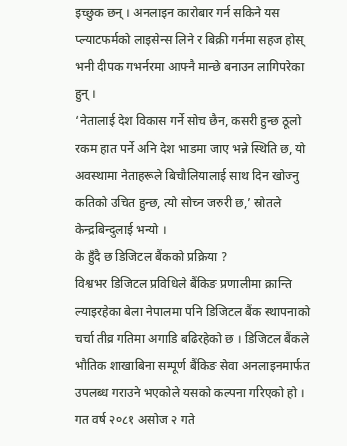इच्छुक छन् । अनलाइन कारोबार गर्न सकिने यस प्ल्याटफर्मको लाइसेन्स लिने र बिक्री गर्नमा सहज होस् भनी दीपक गभर्नरमा आफ्नै मान्छे बनाउन लागिपरेका हुन् ।
‘नेतालाई देश विकास गर्ने सोच छैन, कसरी हुन्छ ठूलो रकम हात पर्ने अनि देश भाडमा जाए भन्ने स्थिति छ, यो अवस्थामा नेताहरूले बिचौलियालाई साथ दिन खोज्नु कतिको उचित हुन्छ, त्यो सोच्न जरुरी छ,’ स्रोतले केन्द्रबिन्दुलाई भन्यो ।
के हुँदै छ डिजिटल बैंकको प्रक्रिया ?
विश्वभर डिजिटल प्रविधिले बैंकिङ प्रणालीमा क्रान्ति ल्याइरहेका बेला नेपालमा पनि डिजिटल बैंक स्थापनाको चर्चा तीव्र गतिमा अगाडि बढिरहेको छ । डिजिटल बैंकले भौतिक शाखाबिना सम्पूर्ण बैंकिङ सेवा अनलाइनमार्फत उपलब्ध गराउने भएकोले यसको कल्पना गरिएको हो ।
गत वर्ष २०८१ असोज २ गते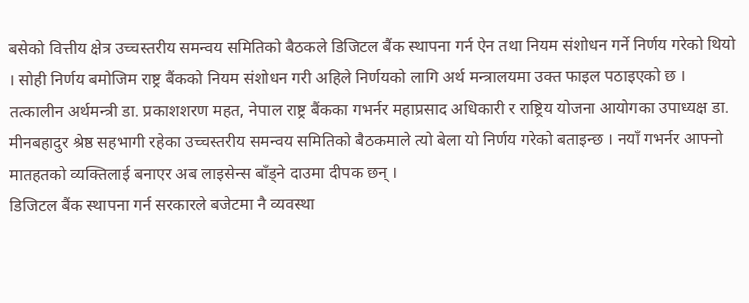बसेको वित्तीय क्षेत्र उच्चस्तरीय समन्वय समितिको बैठकले डिजिटल बैंक स्थापना गर्न ऐन तथा नियम संशोधन गर्ने निर्णय गरेको थियो । सोही निर्णय बमोजिम राष्ट्र बैंकको नियम संशोधन गरी अहिले निर्णयको लागि अर्थ मन्त्रालयमा उक्त फाइल पठाइएको छ ।
तत्कालीन अर्थमन्त्री डा. प्रकाशशरण महत, नेपाल राष्ट्र बैंकका गभर्नर महाप्रसाद अधिकारी र राष्ट्रिय योजना आयोगका उपाध्यक्ष डा. मीनबहादुर श्रेष्ठ सहभागी रहेका उच्चस्तरीय समन्वय समितिको बैठकमाले त्यो बेला यो निर्णय गरेको बताइन्छ । नयाँ गभर्नर आफ्नो मातहतको व्यक्तिलाई बनाएर अब लाइसेन्स बाँड्ने दाउमा दीपक छन् ।
डिजिटल बैंक स्थापना गर्न सरकारले बजेटमा नै व्यवस्था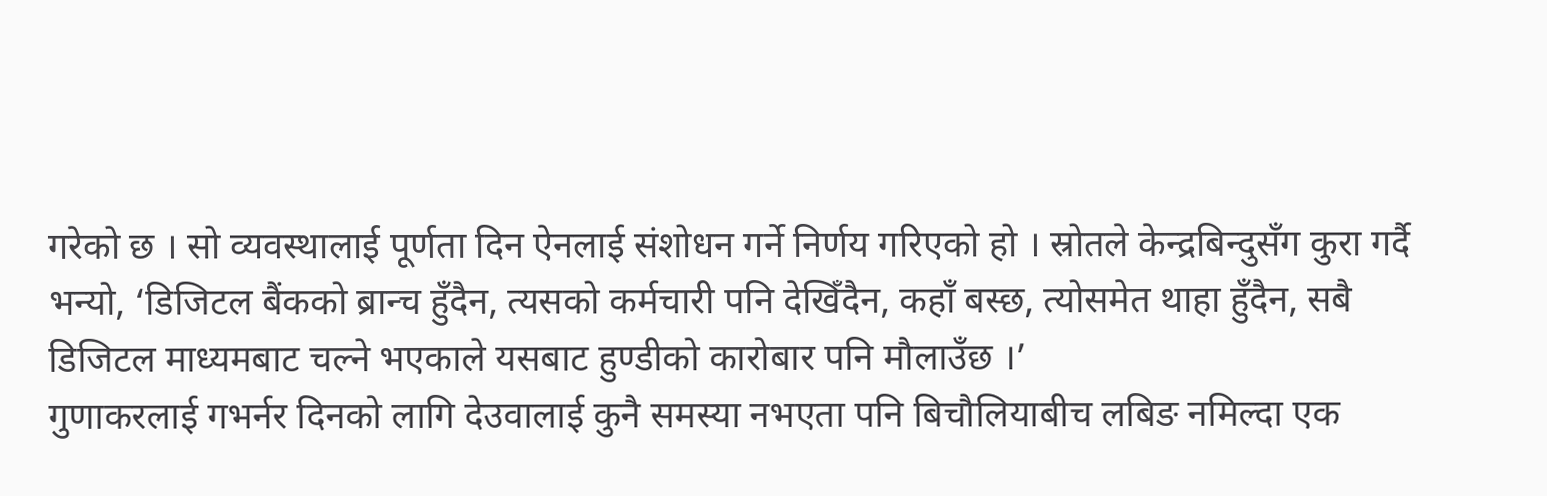गरेको छ । सो व्यवस्थालाई पूर्णता दिन ऐनलाई संशोधन गर्ने निर्णय गरिएको हो । स्रोतले केन्द्रबिन्दुसँग कुरा गर्दै भन्यो, ‘डिजिटल बैंकको ब्रान्च हुँदैन, त्यसको कर्मचारी पनि देखिँदैन, कहाँ बस्छ, त्योसमेत थाहा हुँदैन, सबै डिजिटल माध्यमबाट चल्ने भएकाले यसबाट हुण्डीको कारोबार पनि मौलाउँछ ।’
गुणाकरलाई गभर्नर दिनको लागि देउवालाई कुनै समस्या नभएता पनि बिचौलियाबीच लबिङ नमिल्दा एक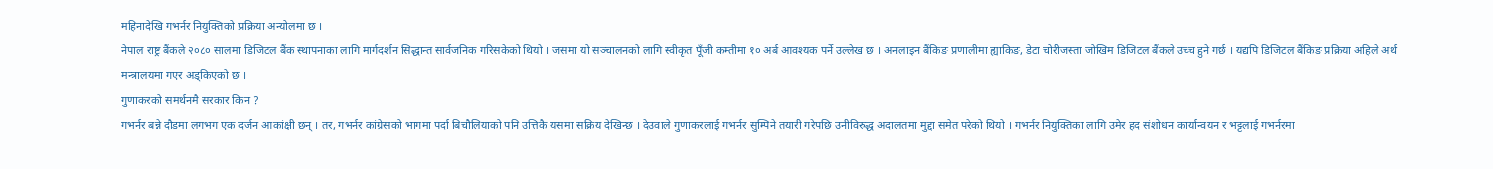महिनादेखि गभर्नर नियुक्तिको प्रक्रिया अन्योलमा छ ।
नेपाल राष्ट्र बैंकले २०८० सालमा डिजिटल बैंक स्थापनाका लागि मार्गदर्शन सिद्धान्त सार्वजनिक गरिसकेको थियो । जसमा यो सञ्चालनको लागि स्वीकृत पूँजी कम्तीमा १० अर्ब आवश्यक पर्ने उल्लेख छ । अनलाइन बैंकिङ प्रणालीमा ह्याकिङ, डेटा चोरीजस्ता जोखिम डिजिटल बैंकले उच्च हुने गर्छ । यद्यपि डिजिटल बैंकिङ प्रक्रिया अहिले अर्थ मन्त्रालयमा गएर अड्किएको छ ।
गुणाकरको समर्थनमै सरकार किन ?
गभर्नर बन्ने दौडमा लगभग एक दर्जन आकांक्षी छन् । तर, गभर्नर कांग्रेसको भागमा पर्दा बिचौलियाको पनि उत्तिकै यसमा सक्रिय देखिन्छ । देउवाले गुणाकरलाई गभर्नर सुम्पिने तयारी गरेपछि उनीविरुद्ध अदालतमा मुद्दा समेत परेको थियो । गभर्नर नियुक्तिका लागि उमेर हद संशोधन कार्यान्वयन र भट्टलाई गभर्नरमा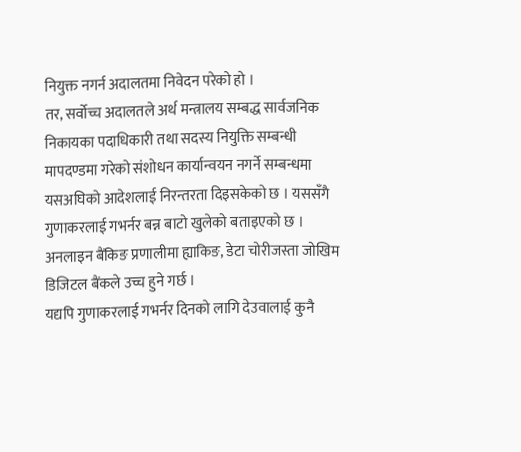नियुक्त नगर्न अदालतमा निवेदन परेको हो ।
तर, सर्वोच्च अदालतले अर्थ मन्त्रालय सम्बद्ध सार्वजनिक निकायका पदाधिकारी तथा सदस्य नियुक्ति सम्बन्धी मापदण्डमा गरेको संशोधन कार्यान्वयन नगर्ने सम्बन्धमा यसअघिको आदेशलाई निरन्तरता दिइसकेको छ । यससँगै गुणाकरलाई गभर्नर बन्न बाटो खुलेको बताइएको छ ।
अनलाइन बैंकिङ प्रणालीमा ह्याकिङ, डेटा चोरीजस्ता जोखिम डिजिटल बैंकले उच्च हुने गर्छ ।
यद्यपि गुणाकरलाई गभर्नर दिनको लागि देउवालाई कुनै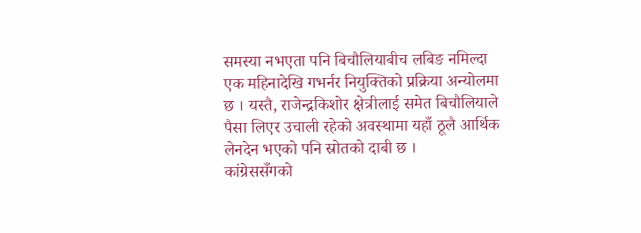समस्या नभएता पनि बिचौलियाबीच लबिङ नमिल्दा एक महिनादेखि गभर्नर नियुक्तिको प्रक्रिया अन्योलमा छ । यस्तै, राजेन्द्रकिशोर क्षेत्रीलाई समेत बिचौलियाले पैसा लिएर उचाली रहेको अवस्थामा यहाँ ठूलै आर्थिक लेनदेन भएको पनि स्रोतको दाबी छ ।
कांग्रेससँगको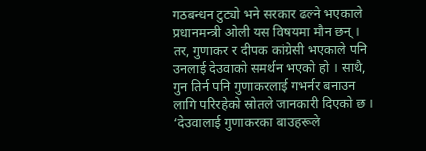गठबन्धन टुट्यो भने सरकार ढल्ने भएकाले प्रधानमन्त्री ओली यस विषयमा मौन छन् । तर, गुणाकर र दीपक कांग्रेसी भएकाले पनि उनलाई देउवाको समर्थन भएको हो । साथै, गुन तिर्न पनि गुणाकरलाई गभर्नर बनाउन लागि परिरहेको स्रोतले जानकारी दिएको छ ।
‘देउवालाई गुणाकरका बाउहरूले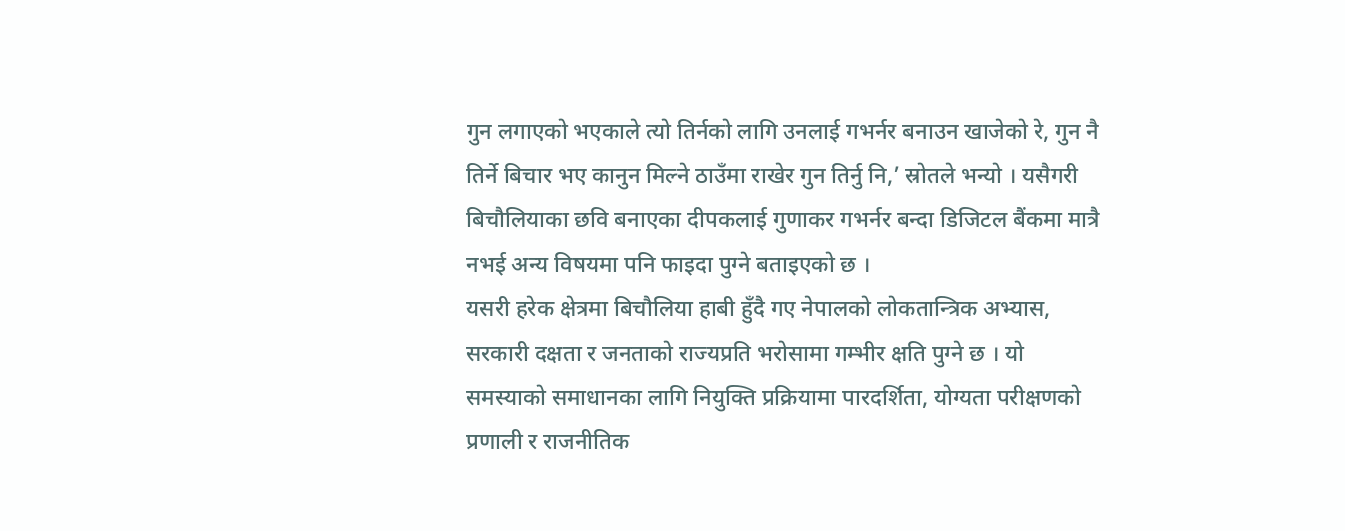गुन लगाएको भएकाले त्यो तिर्नको लागि उनलाई गभर्नर बनाउन खाजेको रे, गुन नै तिर्ने बिचार भए कानुन मिल्ने ठाउँमा राखेर गुन तिर्नु नि,’ स्रोतले भन्यो । यसैगरी बिचौलियाका छवि बनाएका दीपकलाई गुणाकर गभर्नर बन्दा डिजिटल बैंकमा मात्रै नभई अन्य विषयमा पनि फाइदा पुग्ने बताइएको छ ।
यसरी हरेक क्षेत्रमा बिचौलिया हाबी हुँदै गए नेपालको लोकतान्त्रिक अभ्यास, सरकारी दक्षता र जनताको राज्यप्रति भरोसामा गम्भीर क्षति पुग्ने छ । यो समस्याको समाधानका लागि नियुक्ति प्रक्रियामा पारदर्शिता, योग्यता परीक्षणको प्रणाली र राजनीतिक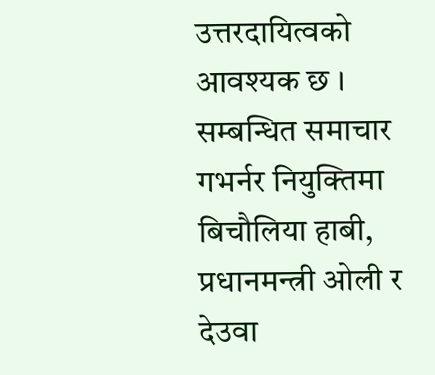उत्तरदायित्वको आवश्यक छ ।
सम्बन्धित समाचार
गभर्नर नियुक्तिमा बिचौलिया हाबी, प्रधानमन्त्री ओली र देउवा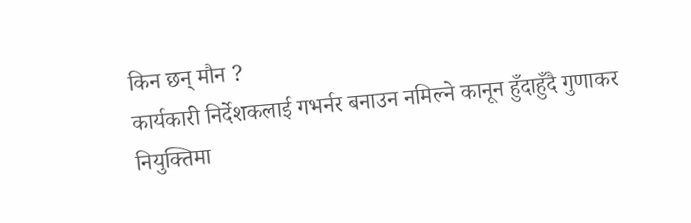किन छन् मौन ?
कार्यकारी निर्देशकलाई गभर्नर बनाउन नमिल्ने कानून हुँदाहुँदै गुणाकर नियुक्तिमा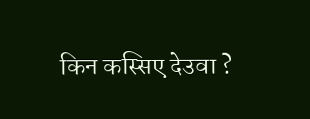किन कस्सिए देउवा ?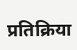प्रतिक्रिया